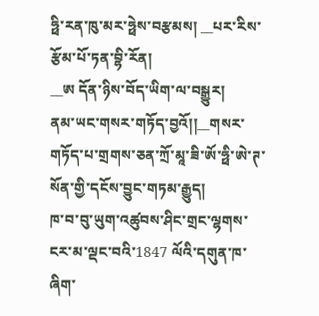ཧྥི་རན་ཁུ་མར་ཧྥེས་བརྩམས། __པར་རིས་རྩོམ་པོ་ཏན་བྷི་རོན།
__ཨ དོན་ཉིས་བོད་ཡིག་ལ་བསྒྱུར།
ནམ་ཡང་གསར་གཏོད་བྱའོ།།__གསར་གཏོད་པ་གྲགས་ཅན་ཀྲོ་མཱ་ཟི་ཨོ་ཧྥི་ཨེ་ཊ་སོན་གྱི་དངོས་བྱུང་གཏམ་རྒྱུད།
ཁ་བ་བུ་ཡུག་འཚུབས་ཤིང་གྲང་ལྷགས་ངར་མ་ལྡང་བའི་1847 ལོའི་དགུན་ཁ་ཞིག་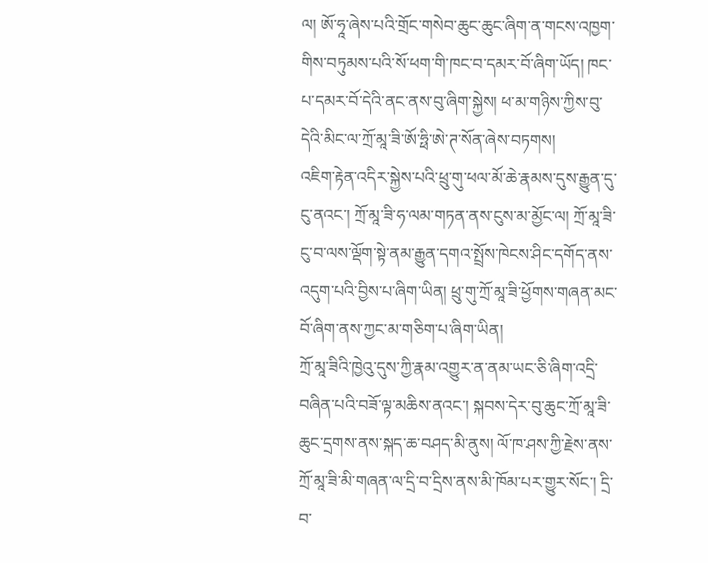ལ། ཨོ་ཧཱ་ཞེས་པའི་གྲོང་གསེབ་ཆུང་ཆུང་ཞིག་ན་གངས་འཁྱག་གིས་བཏུམས་པའི་སོ་ཕག་གི་ཁང་བ་དམར་བོ་ཞིག་ཡོད། ཁང་པ་དམར་བོ་དེའི་ནང་ནས་བུ་ཞིག་སྐྱེས། ཕ་མ་གཉིས་ཀྱིས་བུ་དེའི་མིང་ལ་ཀྲོ་མཱ་ཟི་ཨོ་ཧྥི་ཨེ་ཊ་སོན་ཞེས་བཏགས།
འཇིག་རྟེན་འདིར་སྐྱེས་པའི་ཕྲུ་གུ་ཕལ་མོ་ཆེ་རྣམས་དུས་རྒྱུན་དུ་ངུ་ནའང་། ཀྲོ་མཱ་ཟི་ཧ་ལམ་གཏན་ནས་ངུས་མ་མྱོང་ལ། ཀྲོ་མཱ་ཟི་ངུ་བ་ལས་ལྡོག་སྟེ་ནམ་རྒྱུན་དགའ་སྤྲོས་ཁེངས་ཤིང་དགོད་ནས་འདུག་པའི་བྱིས་པ་ཞིག་ཡིན། ཕྲུ་གུ་ཀྲོ་མཱ་ཟི་ཕྱོགས་གཞན་མང་བོ་ཞིག་ནས་ཀྱང་མ་གཅིག་པ་ཞིག་ཡིན།
ཀྲོ་མཱ་ཟིའི་ཁྱེའུ་དུས་ཀྱི་རྣམ་འགྱུར་ན་ནམ་ཡང་ཅི་ཞིག་འདྲི་བཞིན་པའི་བཟོ་ལྟ་མཆིས་ནའང་། སྐབས་དེར་བུ་ཆུང་ཀྲོ་མཱ་ཟི་ཆུང་དྲགས་ནས་སྐད་ཆ་བཤད་མི་ནུས། ལོ་ཁ་ཤས་ཀྱི་རྗེས་ནས་ཀྲོ་མཱ་ཟི་མི་གཞན་ལ་དྲི་བ་དྲིས་ནས་མི་ཁོམ་པར་གྱུར་སོང་། དྲི་བ་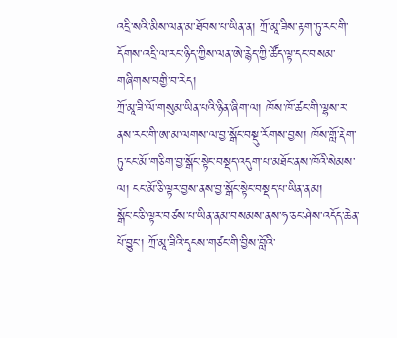འདྲི་སའི་མིས་ལན་མ་ཐོབས་པ་ཡིན་ན། ཀྲོ་མཱ་ཟིས་རྟག་ཏུ་རང་གི་དོགས་འདྲི་ལ་རང་ཉིད་ཀྱིས་ལན་ཨེ་རྙེད་ཀྱི་ཚོད་ལྟ་དང་བསམ་གཞིགས་བགྱི་བ་རེད།
ཀྲོ་མཱ་ཟི་ལོ་གསུམ་ཡིན་པའི་ཉིན་ཞིག་ལ། ཁོས་ཁོ་ཚང་གི་ལྷས་ར་ནས་རང་གི་ཨ་མ་ལགས་ལ་བྱ་སྒོང་བསྡུ་རོགས་བྱས། ཁོས་གློ་རྡེག་ཏུ་ངང་མོ་གཅིག་བྱ་སྒོང་སྟེང་བསྡད་འདུག་པ་མཐོང་ནས་ཁོའི་སེམས་ལ། ངང་མོ་ཅི་ལྟར་བྱས་ནས་བྱ་སྒོང་སྟེང་བསྡད་པ་ཡིན་ནམ།
སྒོང་ང་ཅི་ལྟར་བཙས་པ་ཡིན་ནམ་བསམས་ནས་ཧ་ཅང་ཤེས་འདོད་ཆེན་པོ་བྱུང་། ཀྲོ་མཱ་ཟིའི་དྭངས་གཙང་གི་བྱིས་བློའི་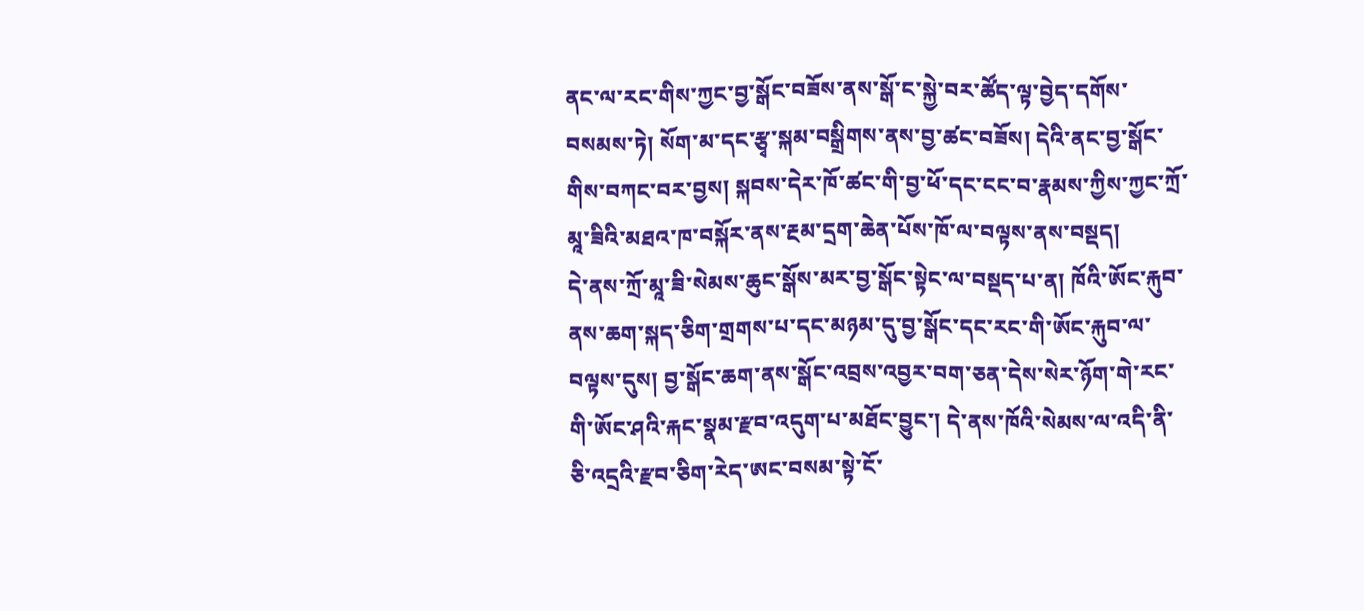ནང་ལ་རང་གིས་ཀྱང་བྱ་སྒོང་བཟོས་ནས་སྒོ་ང་སྐྱེ་བར་ཚོད་ལྟ་བྱེད་དགོས་བསམས་ཏེ། སོག་མ་དང་རྩྭ་སྐམ་བསྒྲིགས་ནས་བྱ་ཚང་བཟོས། དེའི་ནང་བྱ་སྒོང་གིས་བཀང་བར་བྱས། སྐབས་དེར་ཁོ་ཚང་གི་བྱ་ཕོ་དང་ངང་བ་རྣམས་ཀྱིས་ཀྱང་ཀྲོ་མཱ་ཟིའི་མཐའ་ཁ་བསྐོར་ནས་རྔམ་དྲག་ཆེན་པོས་ཁོ་ལ་བལྟས་ནས་བསྡད།
དེ་ནས་ཀྲོ་མཱ་ཟི་སེམས་ཆུང་སྒོས་མར་བྱ་སྒོང་སྟེང་ལ་བསྡད་པ་ན། ཁོའི་ཨོང་རྐུབ་ནས་ཆག་སྐད་ཅིག་གྲགས་པ་དང་མཉམ་དུ་བྱ་སྒོང་དང་རང་གི་ཨོང་རྐུབ་ལ་བལྟས་དུས། བྱ་སྒོང་ཆག་ནས་སྒོང་འབྲས་འབྱར་བག་ཅན་དེས་སེར་ཉོག་གེ་རང་གི་ཨོང་ཤའི་རྐང་སྣམ་རྫབ་འདུག་པ་མཐོང་བྱུང་། དེ་ནས་ཁོའི་སེམས་ལ་འདི་ནི་ཅི་འདྲའི་རྫབ་ཅིག་རེད་ཨང་བསམ་སྟེ་ངོ་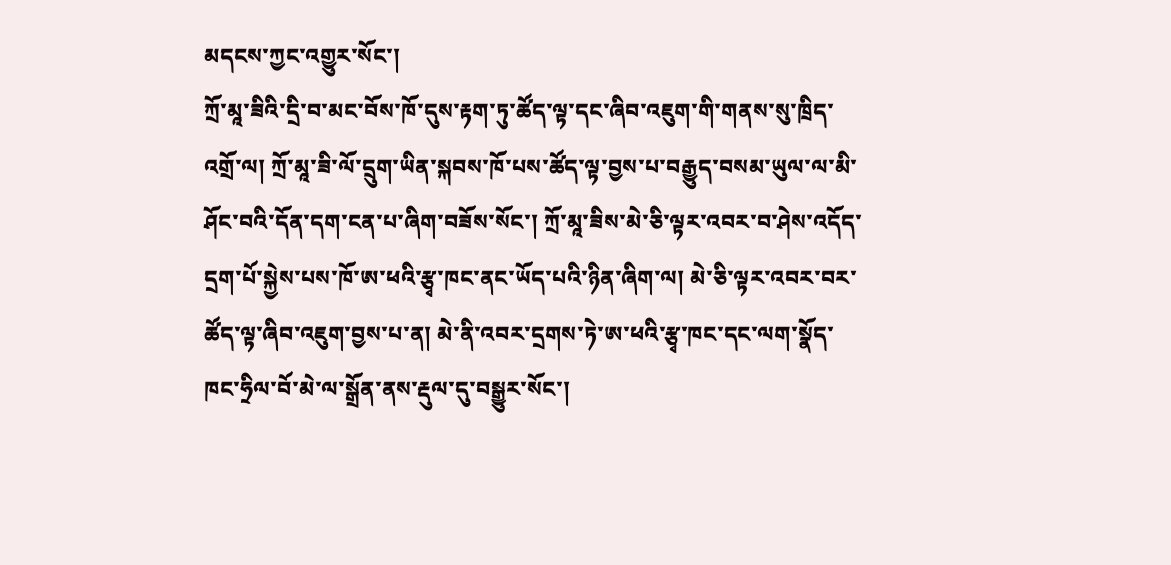མདངས་ཀྱང་འགྱུར་སོང་།
ཀྲོ་མཱ་ཟིའི་དྲི་བ་མང་བོས་ཁོ་དུས་རྟག་ཏུ་ཚོད་ལྟ་དང་ཞིབ་འཇུག་གི་གནས་སུ་ཁྲིད་འགྲོ་ལ། ཀྲོ་མཱ་ཟི་ལོ་དྲུག་ཡིན་སྐབས་ཁོ་པས་ཚོད་ལྟ་བྱས་པ་བརྒྱུད་བསམ་ཡུལ་ལ་མི་ཤོང་བའི་དོན་དག་ངན་པ་ཞིག་བཟོས་སོང་། ཀྲོ་མཱ་ཟིས་མེ་ཅི་ལྟར་འབར་བ་ཤེས་འདོད་དྲག་པོ་སྐྱེས་པས་ཁོ་ཨ་ཕའི་རྩྭ་ཁང་ནང་ཡོད་པའི་ཉིན་ཞིག་ལ། མེ་ཅི་ལྟར་འབར་བར་ཚོད་ལྟ་ཞིབ་འཇུག་བྱས་པ་ན། མེ་ནི་འབར་དྲགས་ཏེ་ཨ་ཕའི་རྩྭ་ཁང་དང་ལག་སྣོད་ཁང་ཧྲིལ་བོ་མེ་ལ་སྒྲོན་ནས་རྡུལ་དུ་བསྒྱུར་སོང་།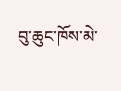བུ་ཆུང་ཁོས་མེ་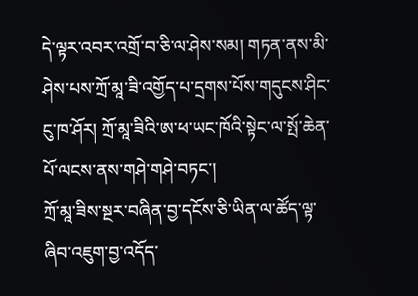དེ་ལྟར་འབར་འགྲོ་བ་ཅི་ལ་ཤེས་སམ། གཏན་ནས་མི་ཤེས་པས་ཀྲོ་མཱ་ཟི་འགྱོད་པ་དྲགས་པོས་གདུངས་ཤིང་ངུ་ཁ་ཤོར། ཀྲོ་མཱ་ཟིའི་ཨ་ཕ་ཡང་ཁོའི་སྟེང་ལ་སྤོ་ཆེན་པོ་ལངས་ནས་གཤེ་གཤེ་བཏང་།
ཀྲོ་མཱ་ཟིས་སྔར་བཞིན་བྱ་དངོས་ཅི་ཡིན་ལ་ཚོད་ལྟ་ཞིབ་འཇུག་བྱ་འདོད་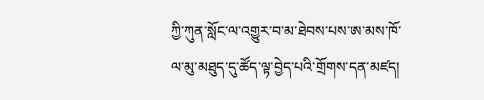ཀྱི་ཀུན་སློང་ལ་འགྱུར་བ་མ་ཐེབས་པས་ཨ་མས་ཁོ་ལ་མུ་མཐུད་དུ་ཚོད་ལྟ་བྱེད་པའི་གྲོགས་དན་མཛད།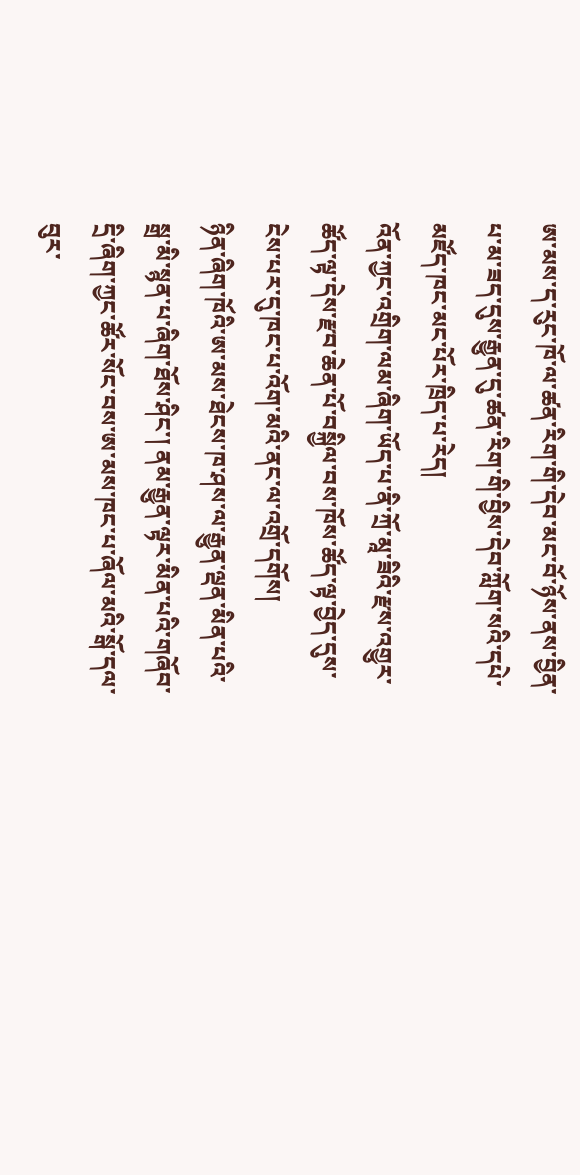ཨ་མས་ད་རུང་ཁོ་ལ་ཚན་རིག་གི་དེབ་མང་བོ་ཉོས་ནས་བྱིན་པ་མ་ཟད་དུས་རྒྱུན་དུ་ཚན་རིག་གི་བྱིས་དེབ་ཀློག་སའི་དཔེ་མཛོད་ཁང་མང་པོར་ཁྲིད་པ་རེད།
འོན་ཀྱང་འགྲིག་ལམ་ཞིག་ཡོད་པ་ནི་ཀྲོ་མཱ་ཟིའི་རྫས་འགྱུར་ཚོད་ལྟ་དེས་རྫབ་ཆེན་པོ་བསྐྱིལ་བས་ཁོས་ཚོད་ལྟ་བྱེད་དུས་ངེས་པར་དུ་ཁང་པ་འོག་མའི་ནང་ལ་འགྲོ་དགོས།
ཉིན་ཞིག་ཁོའི་ཨ་མས་ཐེངས་ཁ་ཤས་ལ་རྒྱུན་ལྡན་མིན་པའི་སྒྲ་མི་སྙན་པ་ཞིག་ཐོས་ཤིང་། ནམ་རྒྱུན་ལྟར་མིན་པའི་གཞོབ་དྲི་ཞིག་ཀྱང་ཚོར་སོང་བས་ཨ་མས་ཁང་པ་ཞོལ་མའི་སྒོ་དལ་བུར་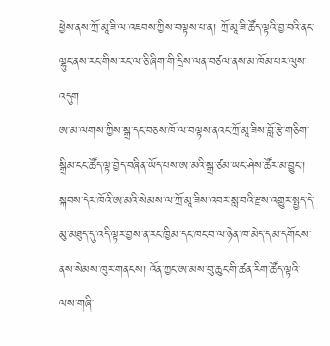ཕྱེས་ནས་ཀྲོ་མཱ་ཟི་ལ་འཇབས་ཀྱིས་བལྟས་པ་ན། ཀྲོ་མཱ་ཟི་ཚོད་ལྟའི་བྱ་བའི་ནང་ལྷུང་ནས་རང་གིས་རང་ལ་ཅི་ཞིག་གི་དྲིས་ལན་བཙལ་ནས་མ་ཁོམ་པར་ལུས་འདུག
ཨ་མ་ལགས་ཀྱིས་སྒྲ་དང་བཅས་ཁོ་ལ་བལྟས་ནའང་ཀྲོ་མཱ་ཟིས་བློ་རྩེ་གཅིག་སྒྲིམ་ངང་ཚོད་ལྟ་བྱེད་བཞིན་ཡོད་པས་ཨ་མའི་སྒྲ་ཙམ་ཡང་ཤེས་ཚོར་མ་བྱུང་། སྐབས་དེར་ཁོའི་ཨ་མའི་སེམས་ལ་ཀྲོ་མཱ་ཟིས་འབར་སླ་བའི་རྫས་འགྱུར་སྤྱད་དེ་མུ་མཐུད་དུ་འདི་ལྟར་བྱས་ན་རང་ཁྱིམ་དང་ཁང་བ་ལ་ཉེན་ཁ་མེད་དམ་དགོངས་ནས་སེམས་ཁུར་གནངས། འོན་ཀྱང་ཨ་མས་བུ་ཆུང་གི་ཚན་རིག་ཚོད་ལྟའི་ལས་གཞི་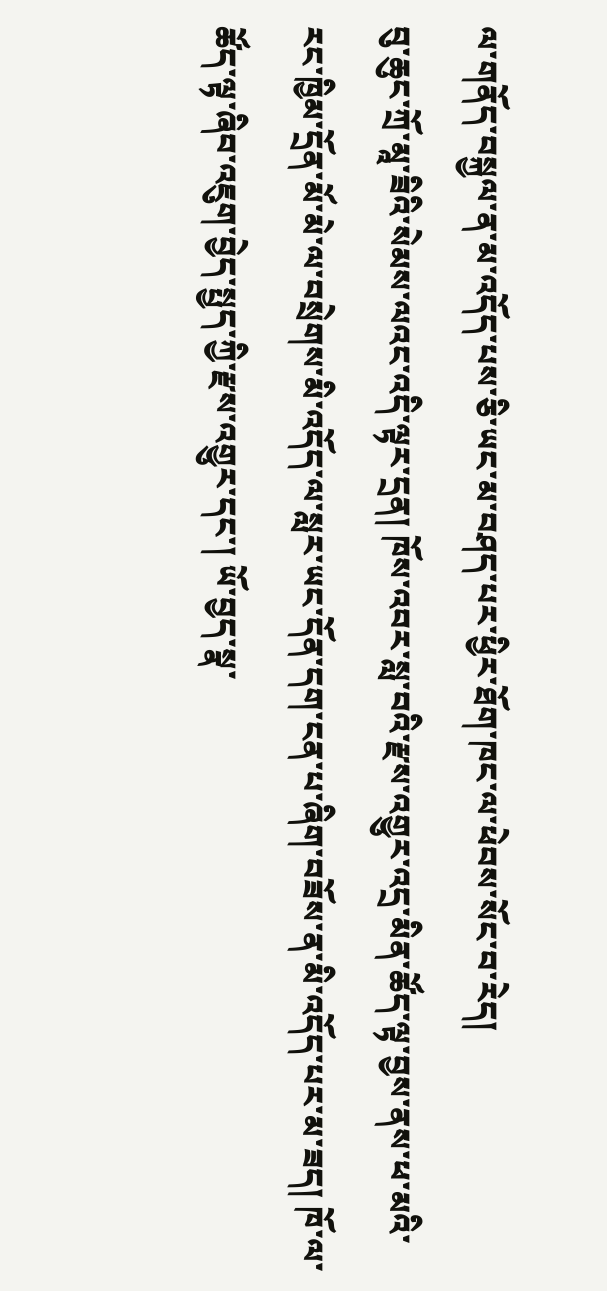ལ་གནོད་བསྐྱལ་ན་མ་འདོད་པས་ཅི་ཡང་མ་བཤད་པར་ཕྱིར་ཐོག་ཁང་ལ་ཕེབས་སོང་བ་རེད།
བུ་ཆུང་ཀྲོ་མཱ་ཟིའི་སེམས་ལའང་འདི་ལྟར་དྲན། ཁོས་འབར་སླ་བའི་རྫས་འགྱུར་འདྲ་མིན་ཚོད་ལྟ་བྱས་ནས་ཕ་མའི་རང་ཁྱིམ་དྲོན་མོ་མེ་ལ་བསྲེགས་མི་འདོད་ལ་སླར་ཡང་དོན་དག་ངན་པ་ཞིག་བཟོས་ན་མི་འདོད་པར་མ་ཟད། ཁོ་ལ་ཚོད་ལྟ་ཞིབ་འཇུག་བྱེད་སྤྱད་ཀྱི་རྫས་འགྱུར་དང་། ཡོ་བྱད་སྣ་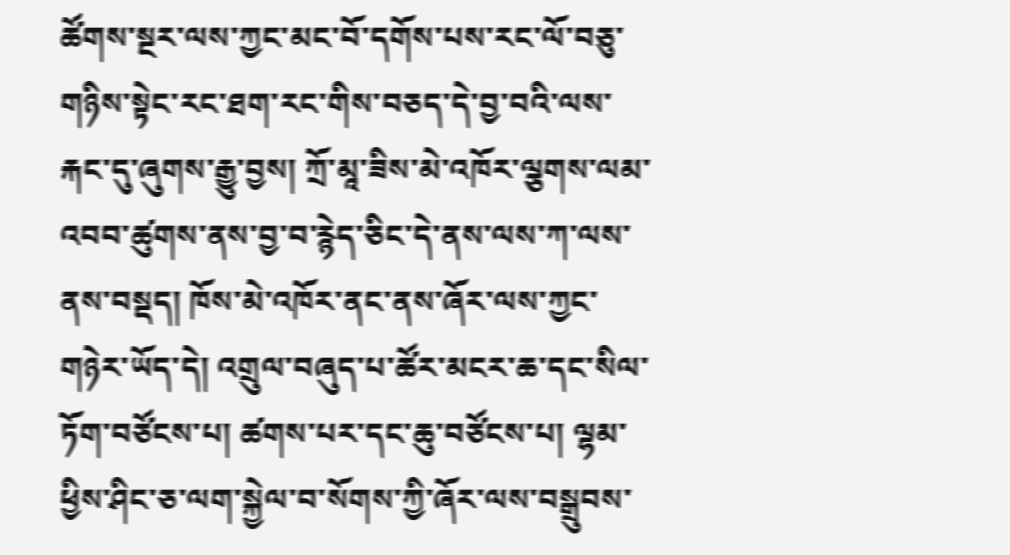ཚོགས་སྔར་ལས་ཀྱང་མང་བོ་དགོས་པས་རང་ལོ་བཅུ་གཉིས་སྟེང་རང་ཐག་རང་གིས་བཅད་དེ་བྱ་བའི་ལས་རྐང་དུ་ཞུགས་རྒྱུ་བྱས། ཀྲོ་མཱ་ཟིས་མེ་འཁོར་ལྕགས་ལམ་འབབ་ཚུགས་ནས་བྱ་བ་རྙེད་ཅིང་དེ་ནས་ལས་ཀ་ལས་ནས་བསྡད། ཁོས་མེ་འཁོར་ནང་ནས་ཞོར་ལས་ཀྱང་གཉེར་ཡོད་དེ། འགྲུལ་བཞུད་པ་ཚོར་མངར་ཆ་དང་སིལ་ཏོག་བཙོངས་པ། ཚགས་པར་དང་ཆུ་བཙོངས་པ། ལྷམ་ཕྱིས་ཤིང་ཅ་ལག་སྐྱེལ་བ་སོགས་ཀྱི་ཞོར་ལས་བསྒྲུབས་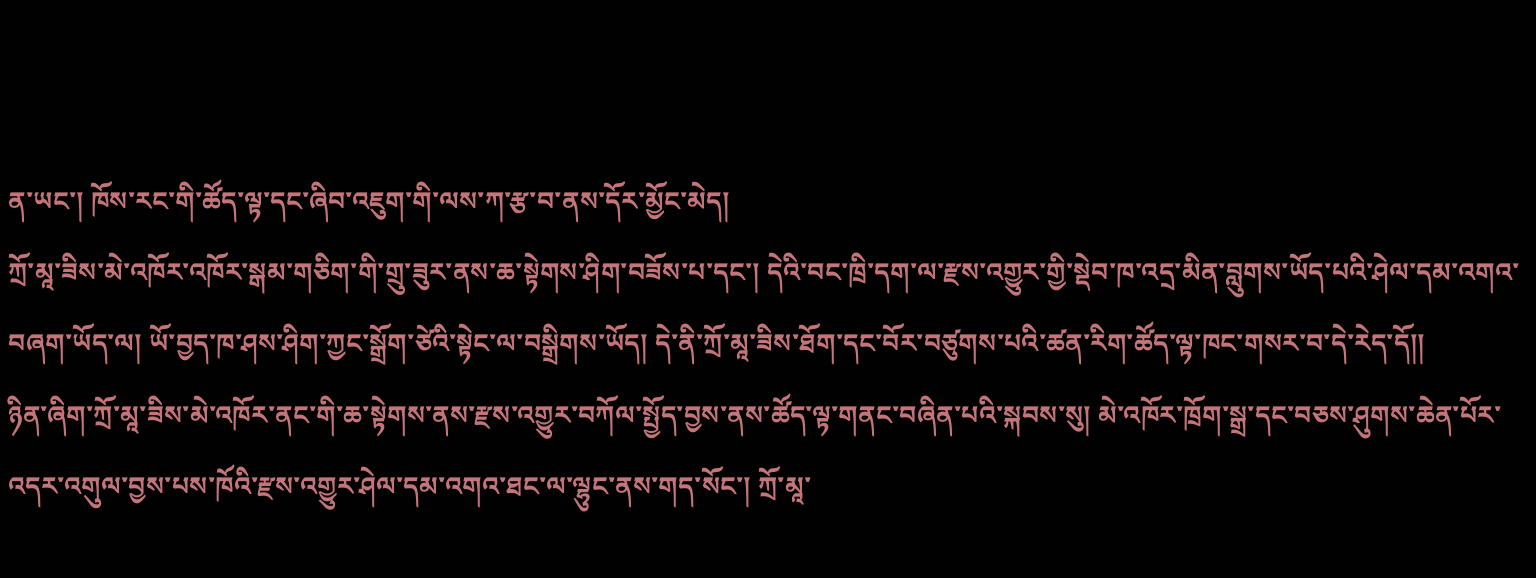ན་ཡང་། ཁོས་རང་གི་ཚོད་ལྟ་དང་ཞིབ་འཇུག་གི་ལས་ཀ་རྩ་བ་ནས་དོར་མྱོང་མེད།
ཀྲོ་མཱ་ཟིས་མེ་འཁོར་འཁོར་སྒམ་གཅིག་གི་གྲུ་ཟུར་ནས་ཆ་སྟེགས་ཤིག་བཟོས་པ་དང་། དེའི་བང་ཁྲི་དག་ལ་རྫས་འགྱུར་གྱི་སྡེབ་ཁ་འདྲ་མིན་བླུགས་ཡོད་པའི་ཤེལ་དམ་འགའ་བཞག་ཡོད་ལ། ཡོ་བྱད་ཁ་ཤས་ཤིག་ཀྱང་སྒྲོག་ཙེའི་སྟེང་ལ་བསྒྲིགས་ཡོད། དེ་ནི་ཀྲོ་མཱ་ཟིས་ཐོག་དང་བོར་བཙུགས་པའི་ཚན་རིག་ཚོད་ལྟ་ཁང་གསར་བ་དེ་རེད་དོ།།
ཉིན་ཞིག་ཀྲོ་མཱ་ཟིས་མེ་འཁོར་ནང་གི་ཆ་སྟེགས་ནས་རྫས་འགྱུར་བཀོལ་སྤྱོད་བྱས་ནས་ཚོད་ལྟ་གནང་བཞིན་པའི་སྐབས་སུ། མེ་འཁོར་ཁྲོག་སྒྲ་དང་བཅས་ཤུགས་ཆེན་པོར་འདར་འགུལ་བྱས་པས་ཁོའི་རྫས་འགྱུར་ཤེལ་དམ་འགའ་ཐང་ལ་ལྷུང་ནས་གད་སོང་། ཀྲོ་མཱ་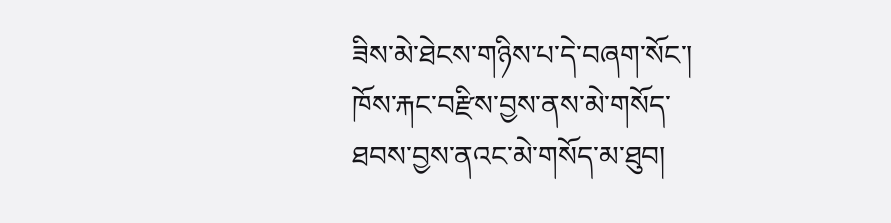ཟིས་མེ་ཐེངས་གཉིས་པ་དེ་བཞག་སོང་། ཁོས་རྐང་བརྫིས་བྱས་ནས་མེ་གསོད་ཐབས་བྱས་ནའང་མེ་གསོད་མ་ཐུབ།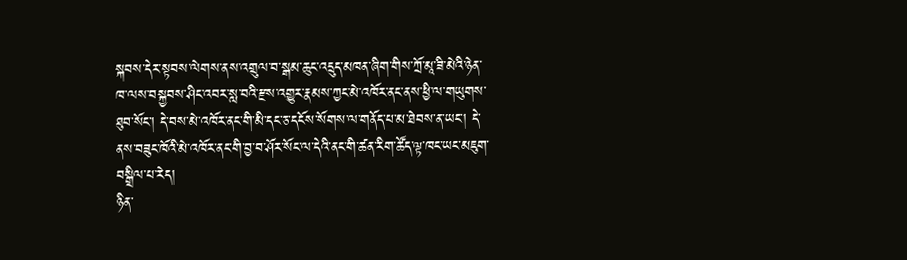སྐབས་དེར་སྟབས་ལེགས་ནས་འགྲུལ་བ་སྒམ་ཆུང་འདྲུད་མཁན་ཞིག་གིས་ཀྲོ་མཱ་ཟི་མེའི་ཉེན་ཁ་ལས་བསྐྱབས་ཤིང་འབར་སླ་བའི་རྫས་འགྱུར་རྣམས་ཀྱང་མེ་འཁོར་ནང་ནས་ཕྱི་ལ་གཡུགས་ཐུབ་སོང་། དེ་བས་མེ་འཁོར་ནང་གི་མི་དང་ཅ་དངོས་སོགས་ལ་གནོད་པ་མ་ཐེབས་ན་ཡང་། དེ་ནས་བཟུང་ཁོའི་མེ་འཁོར་ནང་གི་བྱ་བ་ཤོར་སོང་ལ་དེའི་ནང་གི་ཚན་རིག་ཚོད་ལྟ་ཁང་ཡང་མཇུག་བསྒྲིལ་པ་རེད།
ཉིན་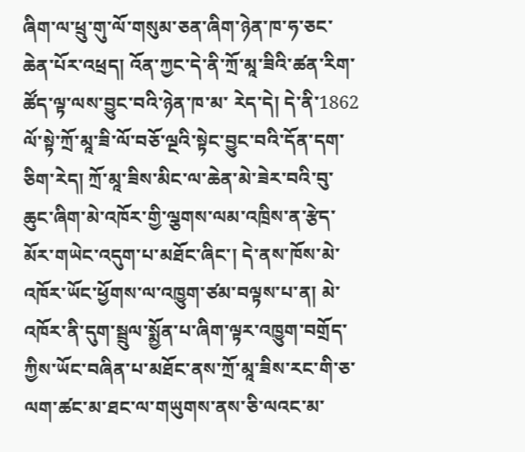ཞིག་ལ་ཕྲུ་གུ་ལོ་གསུམ་ཅན་ཞིག་ཉེན་ཁ་ཧ་ཅང་ཆེན་པོར་འཕྲད། འོན་ཀྱང་དེ་ནི་ཀྲོ་མཱ་ཟིའི་ཚན་རིག་ཚོད་ལྟ་ལས་བྱུང་བའི་ཉེན་ཁ་མ་ རེད་དེ། དེ་ནི་1862 ལོ་སྟེ་ཀྲོ་མཱ་ཟི་ལོ་བཅོ་ལྔའི་སྟེང་བྱུང་བའི་དོན་དག་ཅིག་རེད། ཀྲོ་མཱ་ཟིས་མིང་ལ་ཆེན་མེ་ཟེར་བའི་བུ་ཆུང་ཞིག་མེ་འཁོར་གྱི་ལྕགས་ལམ་འཁྲིས་ན་རྩེད་མོར་གཡེང་འདུག་པ་མཐོང་ཞིང་། དེ་ནས་ཁོས་མེ་འཁོར་ཡོང་ཕྱོགས་ལ་འཁྱུག་ཙམ་བལྟས་པ་ན། མེ་འཁོར་ནི་དུག་སྦྲུལ་སྨྱོན་པ་ཞིག་ལྟར་འཁྱུག་བགྲོད་ཀྱིས་ཡོང་བཞིན་པ་མཐོང་ནས་ཀྲོ་མཱ་ཟིས་རང་གི་ཅ་ལག་ཚང་མ་ཐང་ལ་གཡུགས་ནས་ཅི་ལའང་མ་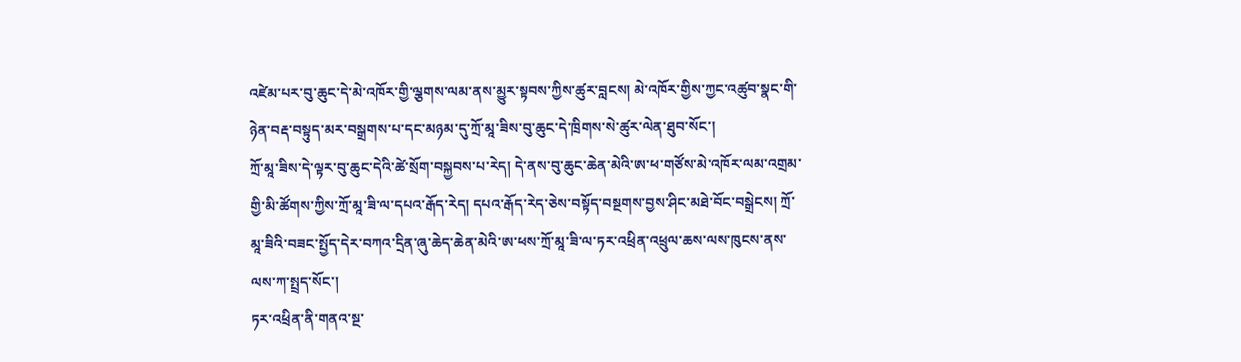འཛེམ་པར་བུ་ཆུང་དེ་མེ་འཁོར་གྱི་ལྕགས་ལམ་ནས་མྱུར་སྟབས་ཀྱིས་ཚུར་བླངས། མེ་འཁོར་གྱིས་ཀྱང་འཚུབ་སྣང་གི་ཉེན་བརྡ་བསྟུད་མར་བསྒྲགས་པ་དང་མཉམ་དུ་ཀྲོ་མཱ་ཟིས་བུ་ཆུང་དེ་ཁྲིགས་སེ་ཚུར་ལེན་ཐུབ་སོང་།
ཀྲོ་མཱ་ཟིས་དེ་ལྟར་བུ་ཆུང་དེའི་ཚེ་སྲོག་བསྐྱབས་པ་རེད། དེ་ནས་བུ་ཆུང་ཆེན་མེའི་ཨ་ཕ་གཙོས་མེ་འཁོར་ལམ་འགྲམ་གྱི་མི་ཚོགས་ཀྱིས་ཀྲོ་མཱ་ཟི་ལ་དཔའ་རྒོད་རེད། དཔའ་རྒོད་རེད་ཅེས་བསྟོད་བསྔགས་བྱས་ཤིང་མཐེ་བོང་བསྒྲེངས། ཀྲོ་མཱ་ཟིའི་བཟང་སྤྱོད་དེར་བཀའ་དྲིན་ཞུ་ཆེད་ཆེན་མེའི་ཨ་ཕས་ཀྲོ་མཱ་ཟི་ལ་ཏར་འཕྲིན་འཕྲུལ་ཆས་ལས་ཁུངས་ནས་ལས་ཀ་སྤྲད་སོང་།
ཏར་འཕྲིན་ནི་གནའ་སྔ་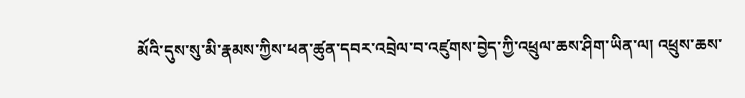མོའི་དུས་སུ་མི་རྣམས་ཀྱིས་ཕན་ཚུན་དབར་འབྲེལ་བ་འཛུགས་བྱེད་ཀྱི་འཕྲུལ་ཆས་ཤིག་ཡིན་ལ། འཕྲུས་ཆས་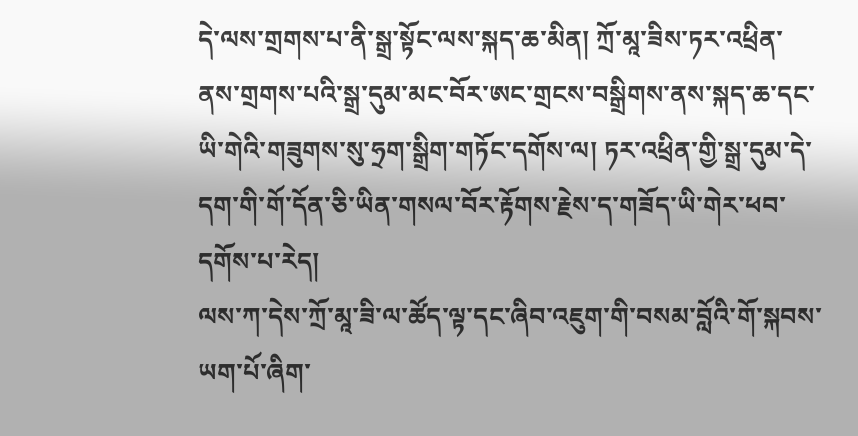དེ་ལས་གྲགས་པ་ནི་སྒྲ་སྟོང་ལས་སྐད་ཆ་མིན། ཀྲོ་མཱ་ཟིས་ཏར་འཕྲིན་ནས་གྲགས་པའི་སྒྲ་དུམ་མང་བོར་ཨང་གྲངས་བསྒྲིགས་ནས་སྐད་ཆ་དང་ཡི་གེའི་གཟུགས་སུ་ཧྲག་སྒྲིག་གཏོང་དགོས་ལ། ཏར་འཕྲིན་གྱི་སྒྲ་དུམ་དེ་དག་གི་གོ་དོན་ཅི་ཡིན་གསལ་བོར་རྟོགས་རྗེས་ད་གཟོད་ཡི་གེར་ཕབ་དགོས་པ་རེད།
ལས་ཀ་དེས་ཀྲོ་མཱ་ཟི་ལ་ཚོད་ལྟ་དང་ཞིབ་འཇུག་གི་བསམ་བློའི་གོ་སྐབས་ཡག་པོ་ཞིག་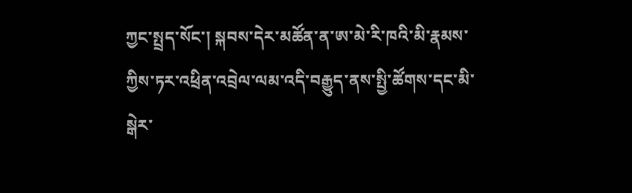ཀྱང་སྤྲད་སོང་། སྐབས་དེར་མཚོན་ན་ཨ་མེ་རི་ཁའི་མི་རྣམས་ཀྱིས་ཏར་འཕྲིན་འབྲེལ་ལམ་འདི་བརྒྱུད་ནས་སྤྱི་ཚོགས་དང་མི་སྒེར་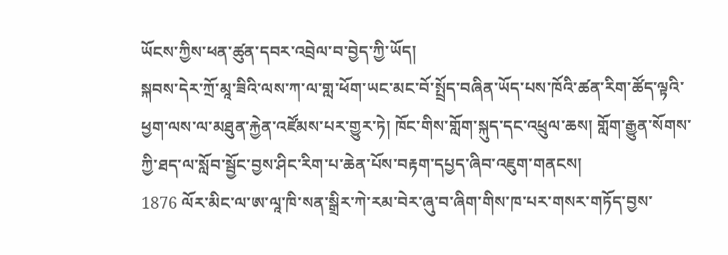ཡོངས་ཀྱིས་ཕན་ཚུན་དབར་འབྲེལ་བ་བྱེད་ཀྱི་ཡོད།
སྐབས་དེར་ཀྲོ་མཱ་ཟིའི་ལས་ཀ་ལ་གླ་ཕོག་ཡང་མང་བོ་སྤྲོད་བཞིན་ཡོད་པས་ཁོའི་ཚན་རིག་ཚོད་ལྟའི་ཕྱག་ལས་ལ་མཐུན་རྐྱེན་འཛོམས་པར་གྱུར་ཏེ། ཁོང་གིས་གློག་སྐུད་དང་འཕྲུལ་ཆས། གློག་རྒྱུན་སོགས་ཀྱི་ཐད་ལ་སློབ་སྦྱོང་བྱས་ཤིང་རིག་པ་ཆེན་པོས་བརྟག་དཔྱད་ཞིབ་འཇུག་གནངས།
1876 ལོར་མིང་ལ་ཨ་ལཱ་ཁི་སན་སྒྲིར་ཀེ་རམ་བེར་ཞུ་བ་ཞིག་གིས་ཁ་པར་གསར་གཏོད་བྱས་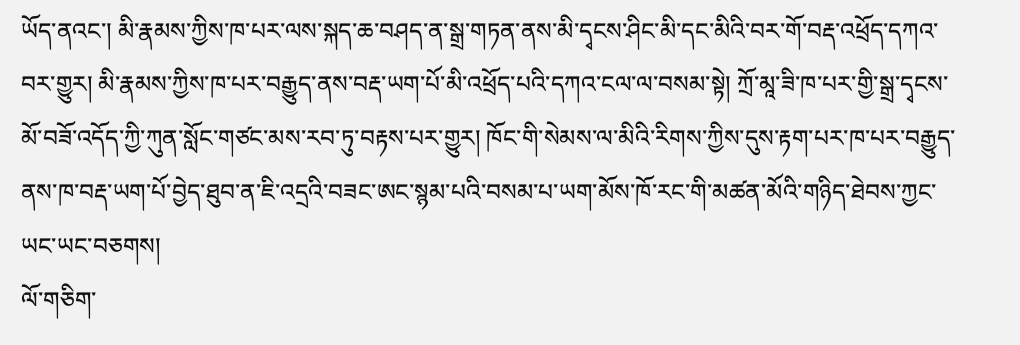ཡོད་ནའང་། མི་རྣམས་ཀྱིས་ཁ་པར་ལས་སྐད་ཆ་བཤད་ན་སྒྲ་གཏན་ནས་མི་དྭངས་ཤིང་མི་དང་མིའི་བར་གོ་བརྡ་འཕྲོད་དཀའ་བར་གྱུར། མི་རྣམས་ཀྱིས་ཁ་པར་བརྒྱུད་ནས་བརྡ་ཡག་པོ་མི་འཕྲོད་པའི་དཀའ་ངལ་ལ་བསམ་སྟེ། ཀྲོ་མཱ་ཟི་ཁ་པར་གྱི་སྒྲ་དྭངས་མོ་བཟོ་འདོད་ཀྱི་ཀུན་སློང་གཙང་མས་རབ་ཏུ་བརྟས་པར་གྱུར། ཁོང་གི་སེམས་ལ་མིའི་རིགས་ཀྱིས་དུས་རྟག་པར་ཁ་པར་བརྒྱུད་ནས་ཁ་བརྡ་ཡག་པོ་བྱེད་ཐུབ་ན་ཇི་འདྲའི་བཟང་ཨང་སྙམ་པའི་བསམ་པ་ཡག་མོས་ཁོ་རང་གི་མཚན་མོའི་གཉིད་ཐེབས་ཀྱང་ཡང་ཡང་བཅགས།
ལོ་གཅིག་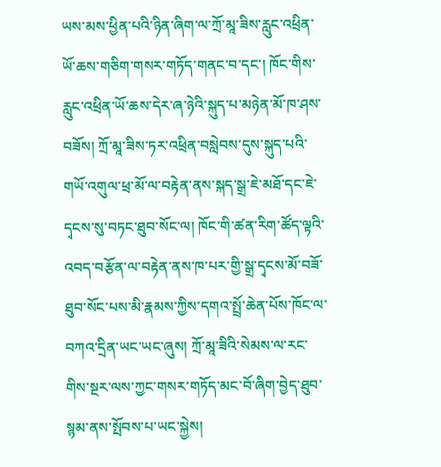ཡས་མས་ཕྱིན་པའི་ཉིན་ཞིག་ལ་ཀྲོ་མཱ་ཟིས་རླུང་འཕྲིན་ཡོ་ཆས་གཅིག་གསར་གཏོད་གནང་བ་དང་། ཁོང་གིས་རླུང་འཕྲིན་ཡོ་ཆས་དེར་ཞ་ཉེའི་སྐུད་པ་མཉེན་མོ་ཁ་ཤས་བཟོས། ཀྲོ་མཱ་ཟིས་ཏར་འཕྲིན་བསླེབས་དུས་སྐུད་པའི་གཡོ་འགུལ་ཕྲ་མོ་ལ་བརྟེན་ནས་སྐད་སྒྲ་ཇེ་མཐོ་དང་ཇེ་དྭངས་སུ་བཏང་ཐུབ་སོང་ལ། ཁོང་གི་ཚན་རིག་ཚོད་ལྟའི་འབད་བརྩོན་ལ་བརྟེན་ནས་ཁ་པར་གྱི་སྒྲ་དྭངས་མོ་བཟོ་ཐུབ་སོང་པས་མི་རྣམས་ཀྱིས་དགའ་སྤྲོ་ཆེན་པོས་ཁོང་ལ་བཀའ་དྲིན་ཡང་ཡང་ཞུས། ཀྲོ་མཱ་ཟིའི་སེམས་ལ་རང་གིས་སྔར་ལས་ཀྱང་གསར་གཏོད་མང་བོ་ཞིག་བྱེད་ཐུབ་སྙམ་ནས་སྤོབས་པ་ཡང་སྐྱེས།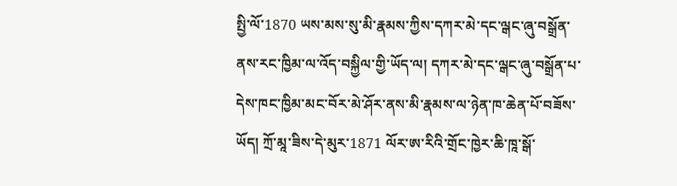སྤྱི་ལོ་1870 ཡས་མས་སུ་མི་རྣམས་ཀྱིས་དཀར་མེ་དང་ལྒང་ཞུ་བསྒྲོན་ནས་རང་ཁྱིམ་ལ་འོད་བསྐྱིལ་གྱི་ཡོད་ལ། དཀར་མེ་དང་ལྒང་ཞུ་བསྒྲོན་པ་དེས་ཁང་ཁྱིམ་མང་བོར་མེ་ཤོར་ནས་མི་རྣམས་ལ་ཉེན་ཁ་ཆེན་པོ་བཟོས་ཡོད། ཀྲོ་མཱ་ཟིས་དེ་མུར་1871 ལོར་ཨ་རིའི་གྲོང་ཁྱེར་ཆི་ཁཱ་སྒོ་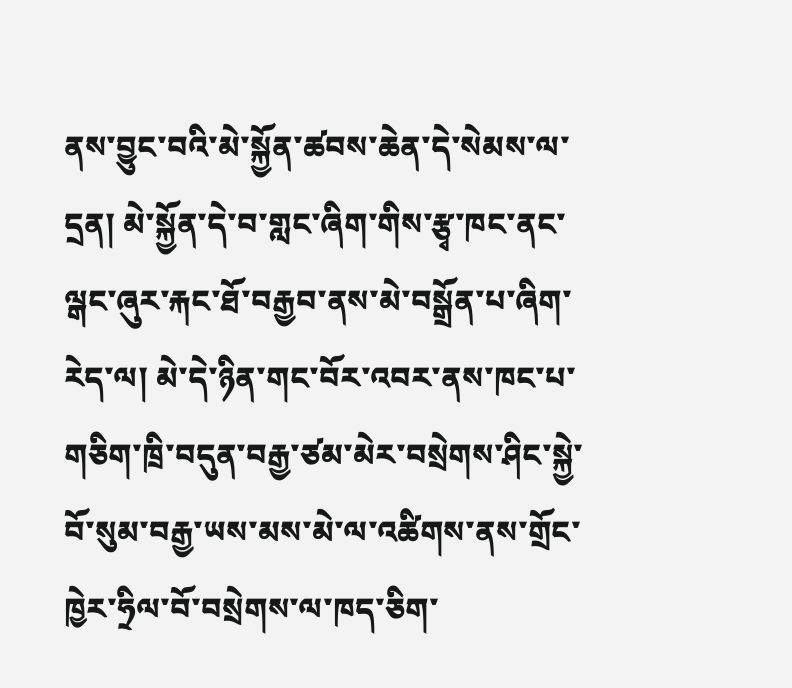ནས་བྱུང་བའི་མེ་སྐྱོན་ཚབས་ཆེན་དེ་སེམས་ལ་དྲན། མེ་སྐྱོན་དེ་བ་གླང་ཞིག་གིས་རྩྭ་ཁང་ནང་ལྒང་ཞུར་རྐང་ཐོ་བརྒྱབ་ནས་མེ་བསྒྲོན་པ་ཞིག་རེད་ལ། མེ་དེ་ཉིན་གང་བོར་འབར་ནས་ཁང་པ་གཅིག་ཁྲི་བདུན་བརྒྱ་ཙམ་མེར་བསྲེགས་ཤིང་སྐྱེ་བོ་སུམ་བརྒྱ་ཡས་མས་མེ་ལ་འཚིགས་ནས་གྲོང་ཁྱེར་ཧྲིལ་བོ་བསྲེགས་ལ་ཁད་ཅིག་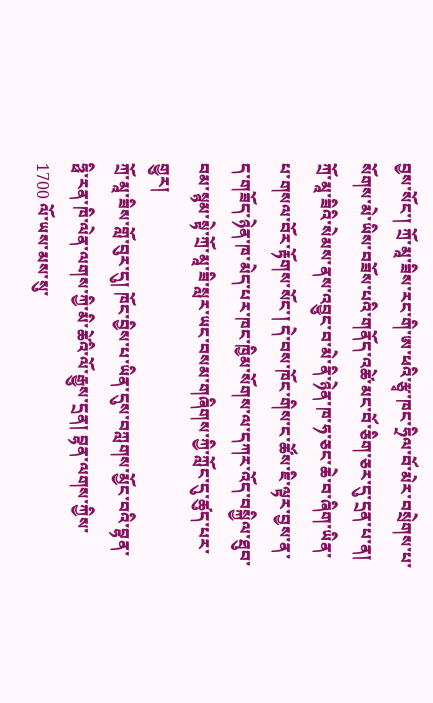བྱས་སོང་། ཀྲོ་མཱ་ཟིས་རང་གི་ཨ་ཕའི་རྩྭ་ཁང་ཧྲིལ་བོ་མེར་བསྲེགས་པ་སོགས་མེ་ཡིས་བཟོས་པའི་གནོད་འཚེ་མང་བོ་ཅིག་ཅར་དུ་དྲན་པ་ན། ཀྲོ་མཱ་ཟིའི་སེམས་ནས་འབྱུང་བ་མེ་ནི་ཉེན་ཁ་ཧ་ཅང་ཆེ་བ་ཞིག་ཡིན་པ་གསལ་བོར་རྟོགས་སོང་། དེ་བས་ཁོང་གིས་ང་ཚོས་ཇི་ལྟར་བྱས་ན་ད་གཟོད་ཉེན་ཁ་མེད་པར་ཁང་ཁྱིམ་སོགས་ལ་དཀར་འོད་བསྐྱིལ་ཐུབ་བམ་སྙམ་སྟེ་ཀྲོ་མཱ་ཟི་སླར་ཡང་བསམ་གཞིགས་ཀྱི་ཀློང་དུ་ཚུད་པར་གྱུར།
ཀྲོ་མཱ་ཟིས་གློ་བུར་དུ། ཁོང་བྱིས་པ་ཡིན་དུས་བཀླགས་མྱོང་བའི་བྷན་ཧྥི་རན་ཁི་ལེན་ལགས་ཀྱི་མི་ཚེའི་ལོ་རྒྱུས་དྲན། བྷན་ལགས་ཀྱིས་1700 ལོ་ཡས་མས་སུ་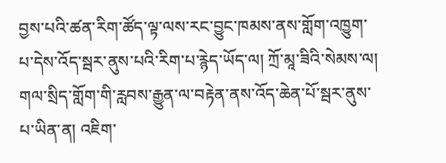བྱས་པའི་ཚན་རིག་ཚོད་ལྟ་ལས་རང་བྱུང་ཁམས་ནས་གློག་འཁྱུག་པ་དེས་འོད་སྦར་ནུས་པའི་རིག་པ་རྙེད་ཡོད་ལ། ཀྲོ་མཱ་ཟིའི་སེམས་ལ། གལ་སྲིད་གློག་གི་རླབས་རྒྱུན་ལ་བརྟེན་ནས་འོད་ཆེན་པོ་སྦར་ནུས་པ་ཡིན་ན། འཇིག་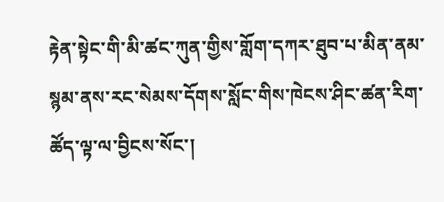རྟེན་སྟེང་གི་མི་ཚང་ཀུན་གྱིས་གློག་དཀར་ཐུབ་པ་མིན་ནམ་སྙམ་ནས་རང་སེམས་དོགས་སློང་གིས་ཁེངས་ཤིང་ཚན་རིག་ཚོད་ལྟ་ལ་བྱིངས་སོང་།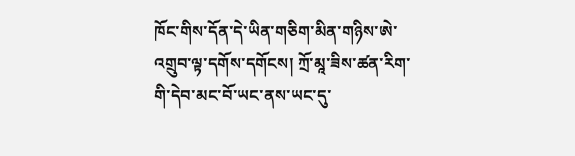ཁོང་གིས་དོན་དེ་ཡིན་གཅིག་མིན་གཉིས་ཨེ་འགྲུབ་ལྟ་དགོས་དགོངས། ཀྲོ་མཱ་ཟིས་ཚན་རིག་གི་དེབ་མང་བོ་ཡང་ནས་ཡང་དུ་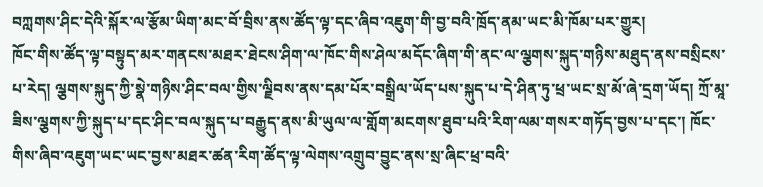བཀླགས་ཤིང་དེའི་སྐོར་ལ་རྩོམ་ཡིག་མང་བོ་བྲིས་ནས་ཚོད་ལྟ་དང་ཞིབ་འཇུག་གི་བྱ་བའི་ཁྲོད་ནམ་ཡང་མི་ཁོམ་པར་གྱུར།
ཁོང་གིས་ཚོད་ལྟ་བསྟུད་མར་གནངས་མཐར་ཐེངས་ཤིག་ལ་ཁོང་གིས་ཤེལ་མདོང་ཞིག་གི་ནང་ལ་ལྕགས་སྐུད་གཉིས་མཐུད་ནས་བསྲིངས་པ་རེད། ལྕགས་སྐུད་ཀྱི་སྣེ་གཉིས་ཤིང་བལ་གྱིས་ལྗིབས་ནས་དམ་པོར་བསྒྲིལ་ཡོད་པས་སྐུད་པ་དེ་ཤིན་ཏུ་ཕྲ་ཡང་སྲ་མོ་ཞེ་དྲག་ཡོད། ཀྲོ་མཱ་ཟིས་ལྕགས་ཀྱི་སྐུད་པ་དང་ཤིང་བལ་སྐུད་པ་བརྒྱུད་ནས་མི་ཡུལ་ལ་གློག་མངགས་ཐུབ་པའི་རིག་ལམ་གསར་གཏོད་བྱས་པ་དང་། ཁོང་གིས་ཞིབ་འཇུག་ཡང་ཡང་བྱས་མཐར་ཚན་རིག་ཚོད་ལྟ་ལེགས་འགྲུབ་བྱུང་ནས་སྲ་ཞིང་ཕྲ་བའི་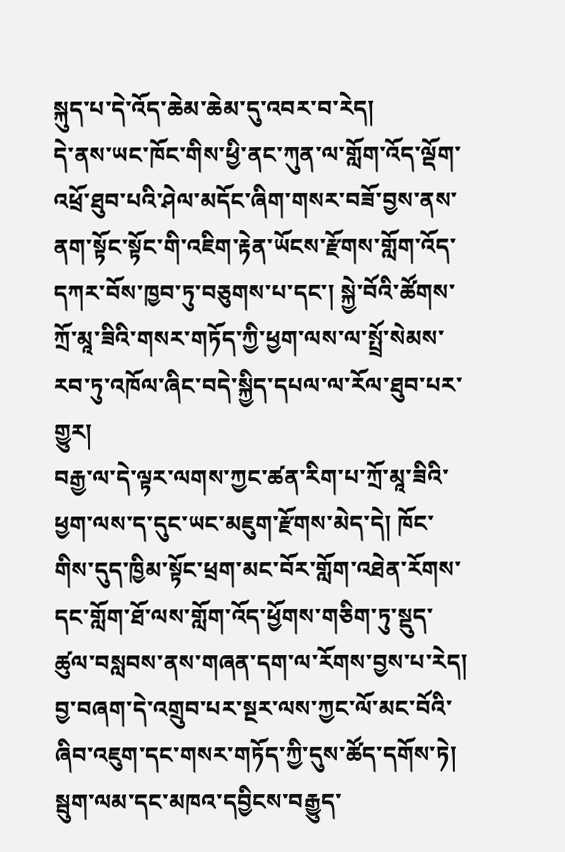སྐུད་པ་དེ་འོད་ཆེམ་ཆེམ་དུ་འབར་བ་རེད།
དེ་ནས་ཡང་ཁོང་གིས་ཕྱི་ནང་ཀུན་ལ་གློག་འོད་ལྡོག་འཕྲོ་ཐུབ་པའི་ཤེལ་མདོང་ཞིག་གསར་བཟོ་བྱས་ནས་ནག་སྟོང་སྟོང་གི་འཇིག་རྟེན་ཡོངས་རྫོགས་གློག་འོད་དཀར་བོས་ཁྱབ་ཏུ་བཅུགས་པ་དང་། སྐྱེ་བོའི་ཚོགས་ཀྲོ་མཱ་ཟིའི་གསར་གཏོད་ཀྱི་ཕྱག་ལས་ལ་སྤྲོ་སེམས་རབ་ཏུ་འཁོལ་ཞིང་བདེ་སྐྱིད་དཔལ་ལ་རོལ་ཐུབ་པར་གྱུར།
བརྒྱ་ལ་དེ་ལྟར་ལགས་ཀྱང་ཚན་རིག་པ་ཀྲོ་མཱ་ཟིའི་ཕྱག་ལས་ད་དུང་ཡང་མཇུག་རྫོགས་མེད་དེ། ཁོང་གིས་དུད་ཁྱིམ་སྟོང་ཕྲག་མང་བོར་གློག་འཐེན་རོགས་དང་གློག་ཐོ་ལས་གློག་འོད་ཕྱོགས་གཅིག་ཏུ་སྡུད་ཚུལ་བསླབས་ནས་གཞན་དག་ལ་རོགས་བྱས་པ་རེད། བྱ་བཞག་དེ་འགྲུབ་པར་སྔར་ལས་ཀྱང་ལོ་མང་བོའི་ཞིབ་འཇུག་དང་གསར་གཏོད་ཀྱི་དུས་ཚོད་དགོས་ཏེ། སྦུག་ལམ་དང་མཁའ་དབྱིངས་བརྒྱུད་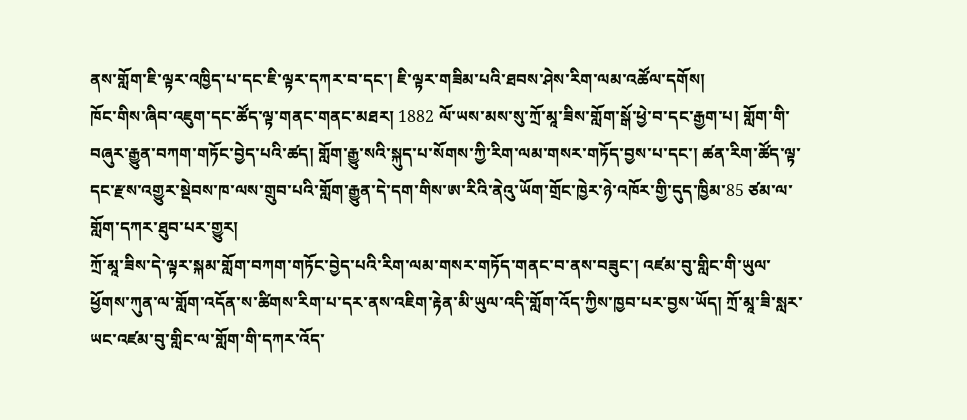ནས་གློག་ཇི་ལྟར་འཁྱིད་པ་དང་ཇི་ལྟར་དཀར་བ་དང་། ཇི་ལྟར་གཟིམ་པའི་ཐབས་ཤེས་རིག་ལམ་འཚོལ་དགོས།
ཁོང་གིས་ཞིབ་འཇུག་དང་ཚོད་ལྟ་གནང་གནང་མཐར། 1882 ལོ་ཡས་མས་སུ་ཀྲོ་མཱ་ཟིས་གློག་སྒོ་ཕྱེ་བ་དང་རྒྱག་པ། གློག་གི་བཞུར་རྒྱུན་བཀག་གཏོང་བྱེད་པའི་ཚད། གློག་རྒྱུ་སའི་སྐུད་པ་སོགས་ཀྱི་རིག་ལམ་གསར་གཏོད་བྱས་པ་དང་། ཚན་རིག་ཚོད་ལྟ་དང་རྫས་འགྱུར་སྡེབས་ཁ་ལས་གྲུབ་པའི་གློག་རྒྱུན་དེ་དག་གིས་ཨ་རིའི་ནེའུ་ཡོག་གྲོང་ཁྱེར་ཉེ་འཁོར་གྱི་དུད་ཁྱིམ་85 ཙམ་ལ་གློག་དཀར་ཐུབ་པར་གྱུར།
ཀྲོ་མཱ་ཟིས་དེ་ལྟར་སྐམ་གློག་བཀག་གཏོང་བྱེད་པའི་རིག་ལམ་གསར་གཏོད་གནང་བ་ནས་བཟུང་། འཛམ་བུ་གླིང་གི་ཡུལ་ཕྱོགས་ཀུན་ལ་གློག་འདོན་ས་ཚིགས་རིག་པ་དར་ནས་འཇིག་རྟེན་མི་ཡུལ་འདི་གློག་འོད་ཀྱིས་ཁྱབ་པར་བྱས་ཡོད། ཀྲོ་མཱ་ཟི་སླར་ཡང་འཛམ་བུ་གླིང་ལ་གློག་གི་དཀར་འོད་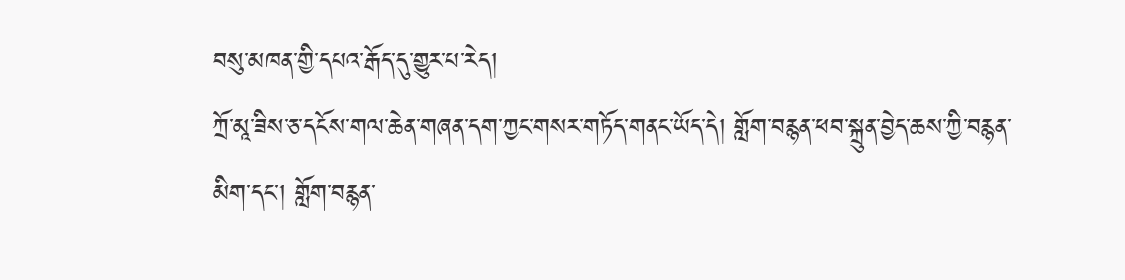བསུ་མཁན་གྱི་དཔའ་རྒོད་དུ་གྱུར་པ་རེད།
ཀྲོ་མཱ་ཟིས་ཅ་དངོས་གལ་ཆེན་གཞན་དག་ཀྱང་གསར་གཏོད་གནང་ཡོད་དེ། གློག་བརྙན་ཕབ་སྐྲུན་བྱེད་ཆས་ཀྱི་བརྙན་མིག་དང་། གློག་བརྙན་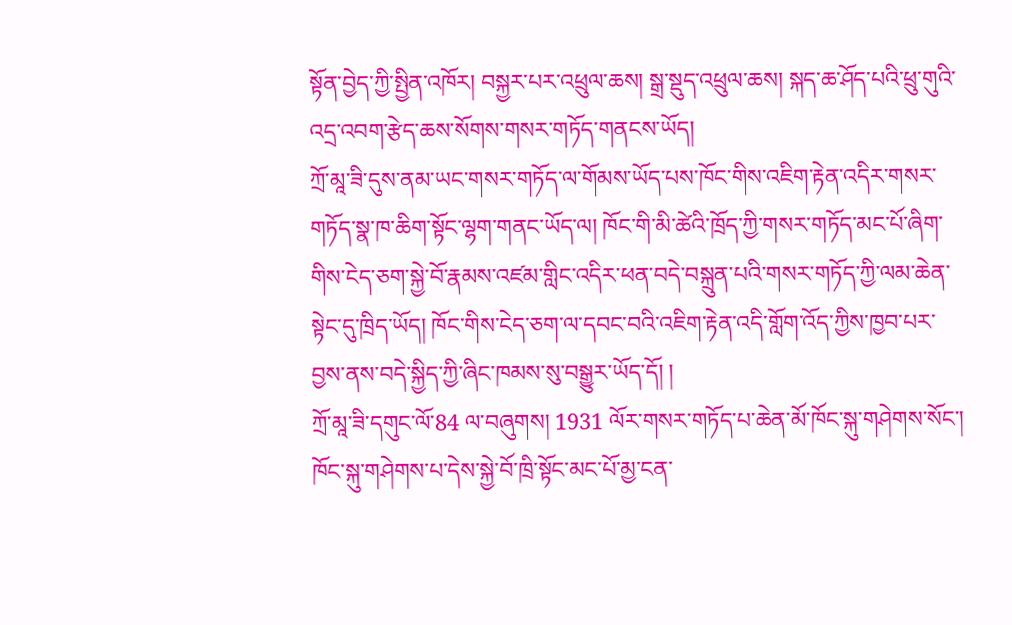སྟོན་བྱེད་ཀྱི་སྤྱིན་འཁོར། བསྐྱར་པར་འཕྲུལ་ཆས། སྒྲ་སྡུད་འཕྲུལ་ཆས། སྐད་ཆ་ཤོད་པའི་ཕྲུ་གུའི་འདྲ་འབག་རྩེད་ཆས་སོགས་གསར་གཏོད་གནངས་ཡོད།
ཀྲོ་མཱ་ཟི་དུས་ནམ་ཡང་གསར་གཏོད་ལ་གོམས་ཡོད་པས་ཁོང་གིས་འཇིག་རྟེན་འདིར་གསར་གཏོད་སྣ་ཁ་ཆིག་སྟོང་ལྷག་གནང་ཡོད་ལ། ཁོང་གི་མི་ཚེའི་ཁྲོད་ཀྱི་གསར་གཏོད་མང་པོ་ཞིག་གིས་ངེད་ཅག་སྐྱེ་བོ་རྣམས་འཛམ་གླིང་འདིར་ཕན་བདེ་བསྐྲུན་པའི་གསར་གཏོད་ཀྱི་ལམ་ཆེན་སྟེང་དུ་ཁྲིད་ཡོད། ཁོང་གིས་ངེད་ཅག་ལ་དབང་བའི་འཇིག་རྟེན་འདི་གློག་འོད་ཀྱིས་ཁྱབ་པར་བྱས་ནས་བདེ་སྐྱིད་ཀྱི་ཞིང་ཁམས་སུ་བསྒྱུར་ཡོད་དོ། །
ཀྲོ་མཱ་ཟི་དགུང་ལོ་84 ལ་བཞུགས། 1931 ལོར་གསར་གཏོད་པ་ཆེན་མོ་ཁོང་སྐུ་གཤེགས་སོང་།
ཁོང་སྐུ་གཤེགས་པ་དེས་སྐྱེ་བོ་ཁྲི་སྟོང་མང་པོ་མྱ་ངན་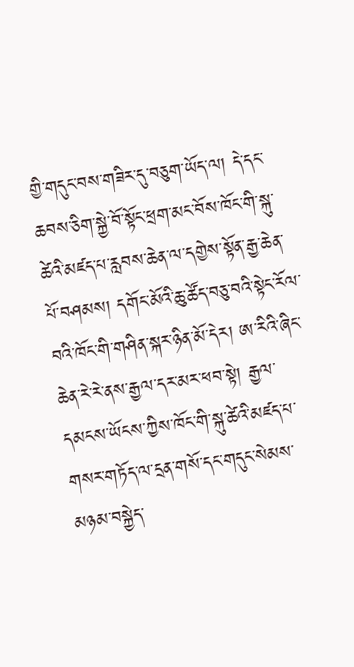གྱི་གདུང་བས་གཟིར་དུ་བཅུག་ཡོད་ལ། དེ་དང་ཆབས་ཅིག་སྐྱེ་བོ་སྟོང་ཕྲག་མང་བོས་ཁོང་གི་སྐུ་ཚེའི་མཛད་པ་རླབས་ཆེན་ལ་དགྱེས་སྟོན་རྒྱ་ཆེན་པོ་བཤམས། དགོང་མོའི་ཆུ་ཚོད་བཅུ་བའི་སྟེང་རོལ་བའི་ཁོང་གི་གཤིན་སྐར་ཉིན་མོ་དེར། ཨ་རིའི་ཞིང་ཆེན་རེ་རེ་ནས་རྒྱལ་དར་མར་ཕབ་སྟེ། རྒྱལ་དམངས་ཡོངས་ཀྱིས་ཁོང་གི་སྐུ་ཚེའི་མཛད་པ་གསར་གཏོད་ལ་དྲན་གསོ་དང་གདུང་སེམས་མཉམ་བསྐྱེད་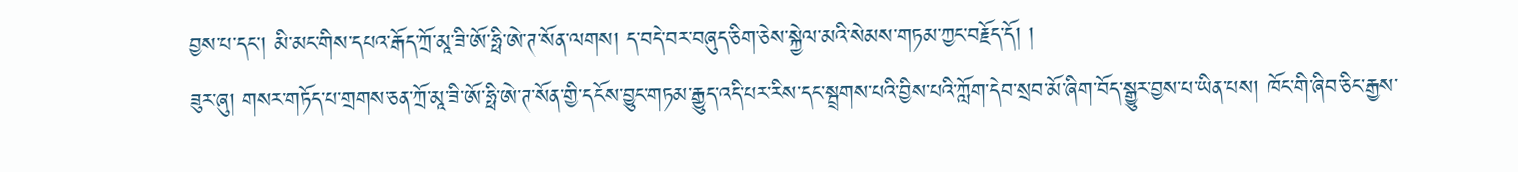བྱས་པ་དང་། མི་མང་གིས་དཔའ་རྒོད་ཀྲོ་མཱ་ཟི་ཨོ་ཧྥི་ཨེ་ཊ་སོན་ལགས། ད་བདེ་བར་བཞུད་ཅིག་ཅེས་སྐྱེལ་མའི་སེམས་གཏམ་ཀྱང་བརྗོད་དོ། །
ཟུར་ཞུ། གསར་གཏོད་པ་གྲགས་ཅན་ཀྲོ་མཱ་ཟི་ཨོ་ཧྥི་ཨེ་ཊ་སོན་གྱི་དངོས་བྱུང་གཏམ་རྒྱུད་འདི་པར་རིས་དང་སྦྲགས་པའི་བྱིས་པའི་ཀློག་དེབ་སྲབ་མོ་ཞིག་བོད་སྒྱུར་བྱས་པ་ཡིན་པས། ཁོང་གི་ཞིབ་ཅིང་རྒྱས་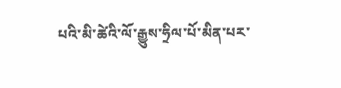པའི་མི་ཚེའི་ལོ་རྒྱུས་ཧྲིལ་པོ་མིན་པར་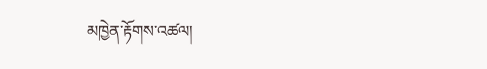མཁྱེན་རྟོགས་འཚལ།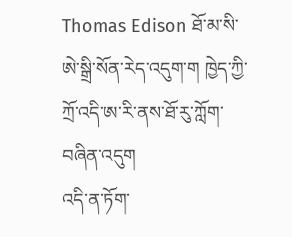Thomas Edison ཐོ་མ་སི་ཨེ་སྒྲི་སོན་རེད་འདུག་ག ཁྱེད་ཀྱི་ཀྲོ་འདི་ཨ་རི་ནས་ཐོ་རུ་ཀློག་བཞིན་འདུག
འདི་ན་ཏོག་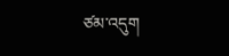ཙམ་འདུག